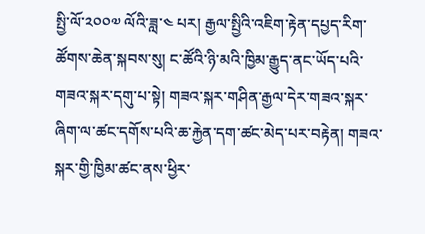སྤྱི་ལོ་༢༠༠༧ ལོའི་ཟླ་༤ པར། རྒྱལ་སྤྱིའི་འཇིག་རྟེན་དཔྱད་རིག་ཚོགས་ཆེན་སྐབས་སུ། ང་ཚོའི་ཉི་མའི་ཁྱིམ་རྒྱུད་ནང་ཡོད་པའི་གཟའ་སྐར་དགུ་པ་སྟེ། གཟའ་སྐར་གཤིན་རྒྱལ་དེར་གཟའ་སྐར་ཞིག་ལ་ཚང་དགོས་པའི་ཆ་རྐྱེན་དག་ཚང་མེད་པར་བརྟེན། གཟའ་སྐར་གྱི་ཁྱིམ་ཚང་ནས་ཕྱིར་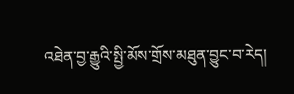འཐེན་བྱ་རྒྱུའི་སྤྱི་མོས་གྲོས་མཐུན་བྱུང་བ་རེད།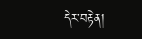དེར་བརྟེན།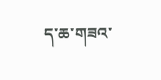ད་ཆ་གཟའ་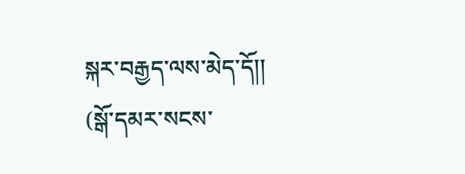སྐར་བརྒྱད་ལས་མེད་དོ།།
(སྒོ་དམར་སངས་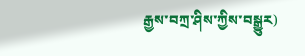རྒྱས་བཀྲ་ཤིས་ཀྱིས་བསྒྱུར)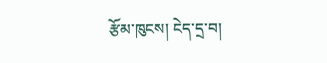རྩོམ་ཁུངས། ངེད་དྲ་བ།